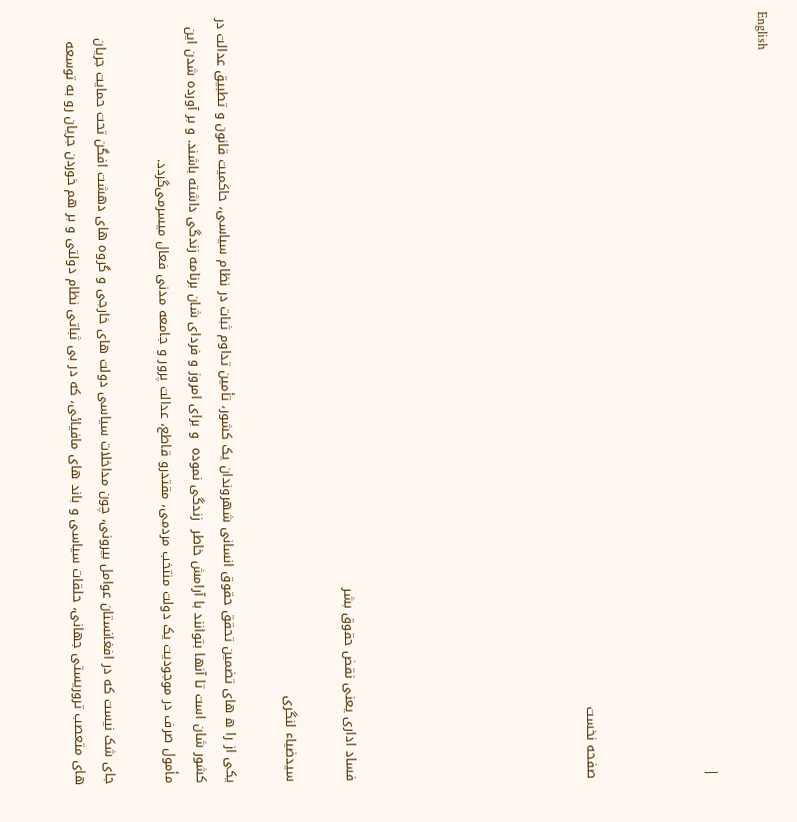English

|



صفحه نخست







فساد اداری یعنی نقض حقوق بشر

سیدضیاء لنگری

یکی از را ه های تضمین تحقق حقوق انسانی شهروندان یک کشور، تأمین تداوم ثبات در نظام سیاسی، حاکمیت قانون و تطبیق عدالت در کشور شان است تا آنها بتوانند با آرامش خاطر  زندگی نموده  و برای امروز و فردای شان برنامه زندگی داشته باشند. و بر آورده شدن این مأمول صرف در موجودیت یک دولت منتخب مردمی، مقتدرو قاطع، عدالت پرور و جامعه مدنی فعال میسرمی‌گردد.

جای شک نیست که در افغانستان عوامل بیرونی، چون مداخلات سیاسی دولت های خارجی و گروه های دهشت افگن تحت حمایت جریان های متعصب تروریستی جهانی، حلقات سیاسی و باند های مافیائی، که در بی ثباتی نظام دولتی و بر هم خوردن جریان رو به توسعه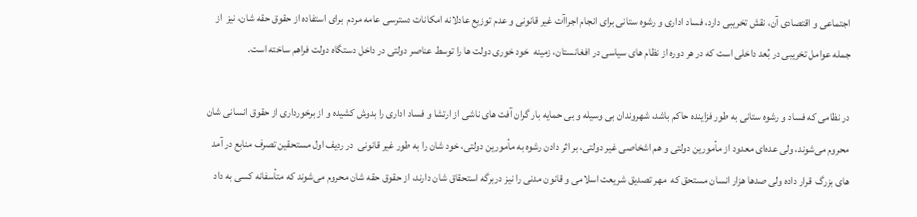اجتماعی و اقتصادی آن، نقش تخریبی دارد، فساد اداری و رشوه ستانی برای انجام اجراآت غیر قانونی و عدم توزیع عادلانه امکانات دسترسی عامه مردم  برای استفاده از حقوق حقه شان، نیز  از جمله عوامل تخریبی در بُعد داخلی است که در هر دوره از نظام های سیاسی در افغانستان، زمینه  خود خوری دولت ها را توسط عناصر دولتی در داخل دستگاه دولت فراهم ساخته است.

در نظامی که فساد و رشوه ستانی به طور فزاینده حاکم باشد، شهروندان بی وسیله و بی حمایه بار گران آفت های ناشی از ارتشا و فساد اداری را بدوش کشیده و از برخورداری از حقوق انسانی شان محروم می‌شوند، ولی عده‌ای معدود از مأمورین دولتی و هم اشخاصی غیر دولتی، بر اثر دادن رشوه به مأمورین دولتی، خود شان را به طور غیر قانونی  در ردیف اول مستحقین تصرف منابع در آمد های بزرگ  قرار داده ولی صدها هزار انسان مستحق که  مهر تصدیق شریعت اسلامی و قانون مدنی را نیز دربرگه استحقاق شان دارند، از حقوق حقه شان محروم می‌شوند که متأسفانه کسی به داد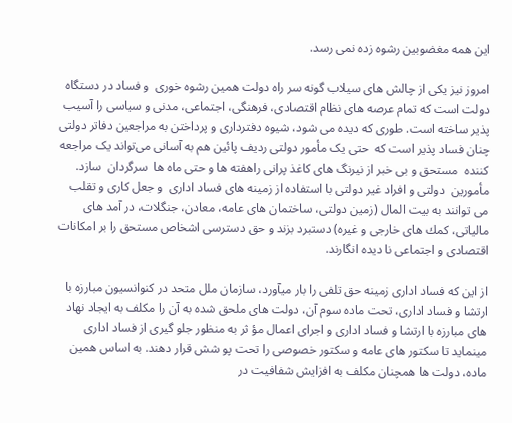این همه مغضوبین رشوه زده نمی رسد.

امروز نیز یکی از چالش های سیلاب گونه سر راه دولت همین رشوه خوری  و فساد در دستگاه دولت است که تمام عرصه های نظام اقتصادی، فرهنگی، اجتماعی، مدنی و سیاسی را آسیب پذیر ساخته است. طوری که دیده می شود، شیوه دفترداری و پرداختن به مراجعین دفاتر دولتی چنان فساد پذیر است که  حتی یک مأمور دولتی ردیف پائین هم به آسانی می‌تواند یک مراجعه کننده  مستحق و بی خبر از نیرنگ های کاغذ پرانی راهفته ها و حتی ماه ها  سرگردان  سازد. مأمورین  دولتی و افراد غیر دولتی با استفاده از زمینه های فساد اداری  و جعل کاری و تقلب می توانند به بیت المال (زمین دولتی، ساختمان های عامه، معادن، جنگلات، در آمد های مالیاتی، كمك های خارجی و غیره) دستبرد بزند و حق دسترسی اشخاص مستحق را بر امکانات اقتصادی و اجتماعی نا دیده انگارند.

از این که فساد اداری زمینه حق تلفی را بار میآورد، سازمان ملل متحد در کنوانسیون مبارزه با ارتشا و فساد اداری، تحت ماده سوم آن، دولت های ملحق شده به آن را مکلف به ایجاد نهاد های مبارزه با ارتشا و فساد اداری و اجرای اعمال مؤ ثر به منظور جلو گیری از فساد اداری مینماید تا سکتور های عامه و سکتور خصوصی را تحت پو شش قرار دهند. به اساس همین ماده، دولت ها همچنان مکلف به افزایش شفافیت در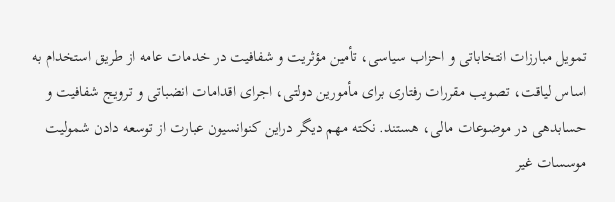تمویل مبارزات انتخاباتی و احزاب سیاسی، تأمین مؤثریت و شفافیت در خدمات عامه از طریق استخدام به اساس لیاقت، تصویب مقررات رفتاری برای مأمورین دولتی، اجرای اقدامات انضباتی و ترویج شفافیت و حسابدهی در موضوعات مالی، هستند. نکته مهم دیگر دراین کنوانسیون عبارت از توسعه دادن شمولیت موسسات غیر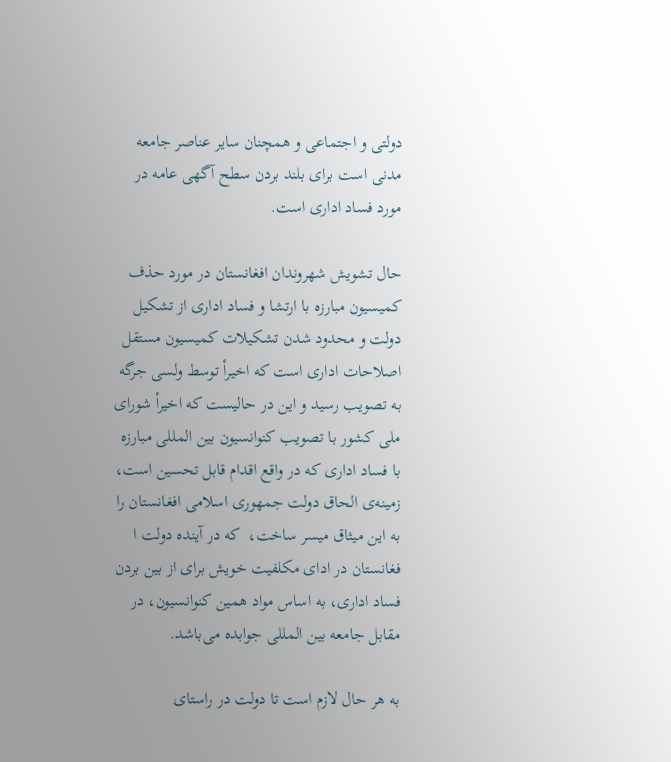دولتی و اجتماعی و همچنان سایر عناصر جامعه مدنی است برای بلند بردن سطح آگهی عامه در مورد فساد اداری است.

حال تشویش شهروندان افغانستان در مورد حذف کمیسیون مبارزه با ارتشا و فساد اداری از تشکیل دولت و محدود شدن تشکیلات کمیسیون مستقل اصلاحات اداری است که اخیرأ توسط ولسی جرگه به تصویب رسید و این در حالیست که اخیرأ شورای ملی کشور با تصویب کنوانسیون بین المللی مبارزه با فساد اداری که در واقع اقدام قابل تحسین است، زمینه‌ی الحاق دولت جمهوری اسلامی افغانستان را به این میثاق میسر ساخت،  که در آینده دولت ا فغانستان در ادای مکلفیت خویش برای از بین بردن فساد اداری، به اساس مواد همین کنوانسیون، در مقابل جامعه بین المللی جوابده می‌باشد.

به هر حال لازم است تا دولت در راستای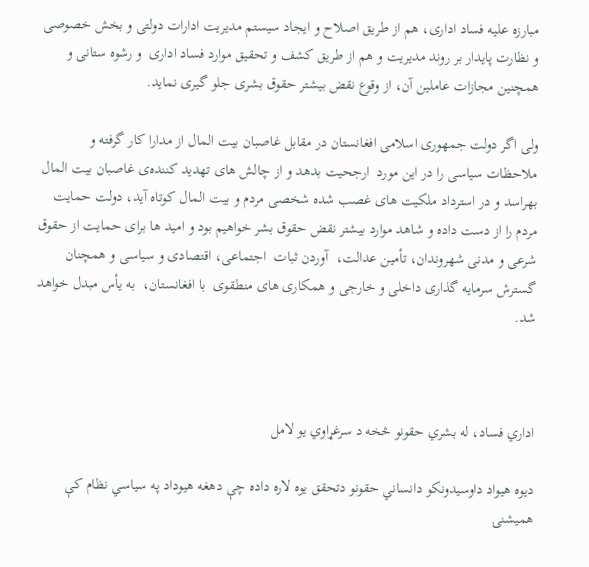مبارزه علیه فساد اداری، هم از طریق اصلاح و ایجاد سیستم مدیریت ادارات دولتی و بخش خصوصی و نظارت پایدار بر روند مدیریت و هم از طریق کشف و تحقیق موارد فساد اداری  و رشوه ستانی و همچنین مجازات عاملین آن، از وقوع نقض بیشتر حقوق بشری جلو گیری نماید.

ولی اگر دولت جمهوری اسلامی افغانستان در مقابل غاصبان بیت المال از مدارا کار گرفته و ملاحظات سیاسی را در این مورد  ارجحیت بدهد و از چالش های تهدید کننده‌ی غاصبان بیت المال بهراسد و در استرداد ملکیت های غصب شده شخصی مردم و بیت المال کوتاه آید، دولت حمایت مردم را از دست داده و شاهد موارد بیشتر نقض حقوق بشر خواهیم بود و امید ها برای حمایت از حقوق شرعی و مدنی شهروندان، تأمین عدالت،  آوردن ثبات  اجتماعی، اقتصادی و سیاسی و همچنان گسترش سرمایه گذاری داخلی و خارجی و همکاری های منطقوی  با افغانستان،  به یأس مبدل خواهد شد.



اداري فساد، له بشري حقونو څخه د سرغړاوي يو لامل

ديوه هيواد داوسيدونکو دانساني حقونو دتحقق يوه لاره داده چې دهغه هيوداد په سياسي نظام کې هميشنۍ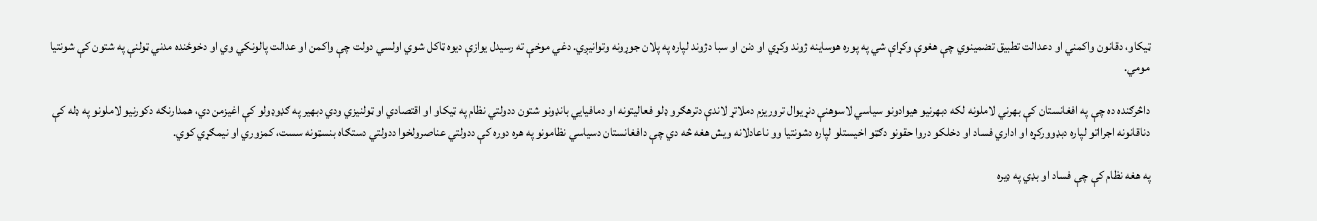ټيکاو، دقانون واکمني او دعدالت تطبيق تضمينوي چې هغوې وکړاې شي په پوره هوساينه ژوند وکړي او دنن او سبا دژوند لپاره په پلان جوړونه وتوانيږي. دغي موخې ته رسيدل يوازې ديوه ټاکل شوي اولسي دولت چې واکمن او عدالت پالونکي وي او دخوځنده مدني ټولنې په شتون کې شونتيا مومي.

داڅرګنده ده چې په افغانستان کې بهرني لاملونه لکه دبهرنيو هيوادونو سياسي لاسوهنې دنړيوال تروريزم دملاتړ لاندې دترهګرو ډلو فعاليتونه او دمافيايي بانډونو شتون ددولتي نظام په ټيکاو او اقتصادي او ټولنيزي ودي دبهير په ګډوډولو کې اغيزمن دي، همدارنګه دکورنيو لاملونو په ډله کې دناقانونه اجرااتو لپاره دبډوورکړه او اداري فساد او دخلکو دروا حقونو دګټو اخيستلو لپاره دشونتيا وو ناعادلانه ويش هغه څه دي چې دافغانستان دسياسي نظامونو په هره دوره کې ددولتي عناصرولخوا ددولتي دستګاه بنسټونه سست، کمزوري او نيمګړي کوي.

په هغه نظام کې چې فساد او بډي په ډيره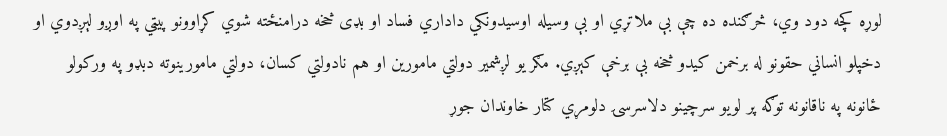لوړه کچه دود وي، څرګنده ده چې بې ملاتړي او بې وسيله اوسيدونکي داداري فساد او بډی څخه درامنځته شوي کړاوونو پيټي په اوږو لېږدوي او دخپلو انساني حقونو له برخمن کيدو څخه بې برخې کېږي. مګر يو لږشمير دولتي مامورين او هم نادولتي کسان، دولتي مامورينوته دبډو په ورکولو ځانونه په ناقانونه توګه پر لويو سرچينو دلاسرسۍ دلومړي کتار خاوندان جوړ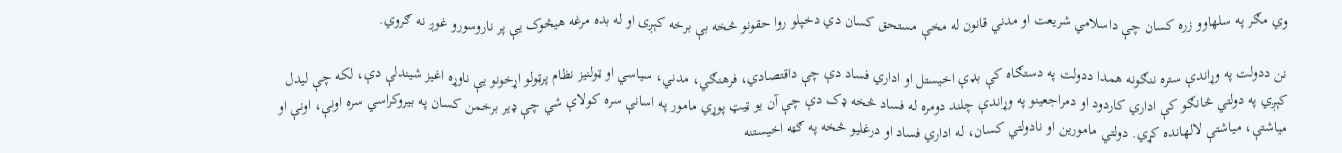وي مګر په سلهاوو زره کسان چې داسلامي شريعت او مدني قانون له مخې مستحق کسان دي دخپلو روا حقونو څخه بې برخه کېږی او له بده مرغه هيڅوک يې پر ناروسورو غوږ نه ګروي.

نن ددولت په وړاندې ستره ننګونه همدا ددولت په دستګاه کې بډې اخيستل او اداري فساد دې چې داقتصادي، فرهنګي، مدني، سياسي او ټولنيز نظام پرټولو اړخونو يې ناوړه اغيز شيندلې دې، لکه چې ليدل کېږي په دولتي څانګو کې اداري کاردود او دمراجعينو په وړاندې چلند دومره له فساد څخه ډک دې چې آن يو ټيټ پوړي مامور په اسانې سره کولاې شي چې ډير برخمن کسان په بيروکراسي سره اونې، اونې او مياشتې، مياشتې لالهانده کړي. دولتي مامورين او نادولتي کسان، له اداري فساد او درغليو څخه په ګټه اخيستنه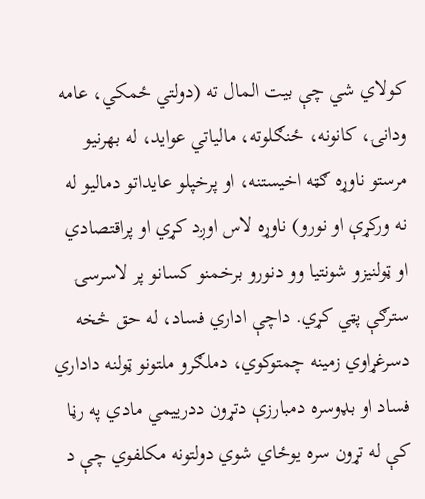کولاي شي چې بيت المال ته (دولتي ځمکي، عامه ودانۍ، کانونه، ځنګلوته، مالياتي عوايد، له بهرنيو مرستو ناوړه ګټه اخيستنه، او پرخپلو عايداتو دماليو له نه ورکړې او نورو) ناوړه لاس اوږد کړي او پراقتصادي او ټولنيزو شونتيا وو دنورو برخمنو کسانو پر لاسرسۍ سترګې پټي کړي. داچې اداري فساد، له حق څخه دسرغړاوي زمينه چمتوکوي، دملګرو ملتونو ټولنه داداري فساد او بډوسره دمبارزې دتړون ددرييمي مادي په رڼا کې له تړون سره يوځاي شوي دولتونه مکلفوي چې د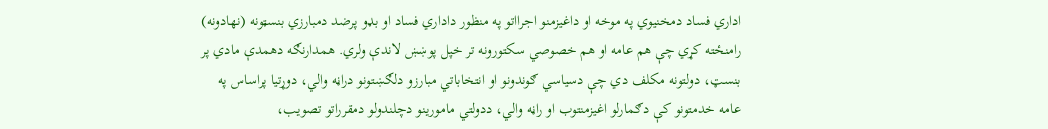اداري فساد دمخنيوي په موخه او داغيزمنو اجرااتو په منظور داداري فساد او بډو پرضد دمبارزي بنسټونه (نهادونه) رامنځته کړي چې هم عامه او هم خصوصي سکتورونه تر خپل پوښښ لاندې ولري. همدارنګه دهمدې مادي پر بنسټ، دولتونه مکلف دي چې دسياسي ګوندونو او انتخاباتي مبارزو دلګښتونو دراڼه والي، دوړتيا پراساس په عامه خدمتونو کې دګمارلو اغيزمنتوب او راڼه والي، ددولتي مامورينو دچلندولو دمقرراتو تصويب،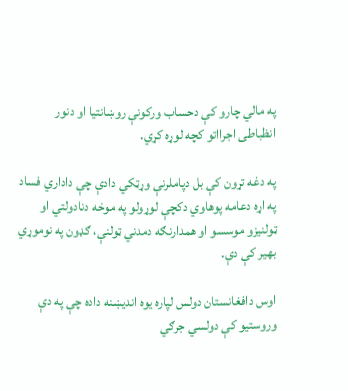په مالي چارو کې دحساب ورکونې روښانتيا او دنور انظباطی اجرااتو کچه لوړه کړي.

په دغه تړون کې بل دپاملرنې وړټکي دادې چې داداري فساد په اړه دعامه پوهاوي دکچې لوړولو په موخه دنادولتي او ټولنيزو موسسو او همدارنګه دمدني ټولنې، ګډون په نوموړي بهير کې دې.

اوس دافغانستان دولس لپاره يوه انديښنه داده چې په دې وروستيو کې دولسي جرګي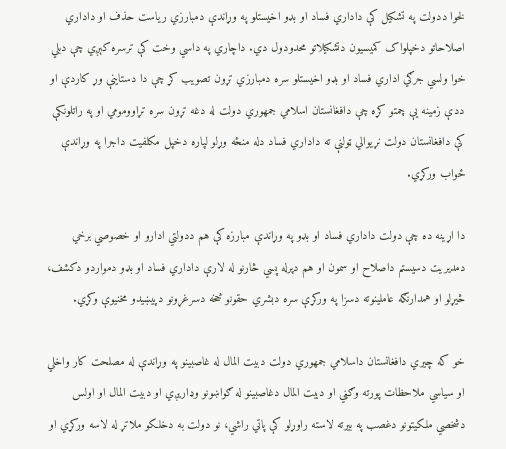لخوا ددولت په تشکيل کې داداري فساد او بډو اخيستلو په وړاندې دمبارزي رياست حذف او داداري اصلاحاتو دخپلواک کميسيون دتشکيلاتو محدودول دي. داچاري په داسي وخت کې ترسره کېږي چې دبلي خوا ولسي جرګي اداري فساد او بډو اخيستلو سره دمبارزي تړون تصويب کړ چې دا دستاينې وړ کاردې او ددې زمينه يې چمتو کړه چې دافغانستان اسلامي جمهوري دولت له دغه تړون سره تړاوومومي او په راتلونکې کې دافغانستان دولت نړيوالي ټولنې ته داداري فساد دله منځه وړلو لپاره دخپل مکلفيت داجرا په وړاندې ځواب ورکړي.

دا اړينه ده چې دولت داداري فساد او بډو په وړاندې مبارزه کې هم ددولتي ادارو او خصوصي برخي دمديريت دسيستم داصلاح او سمون او هم دپرله پسي څارنو له لارې داداري فساد او بډو دمواردو دکشف، څيړلو او همدارنګه عاملينوته دسزا په ورکړې سره دبشري حقونو څخه دسرغړونو دپيښيدو مخنيوې وکړي.

خو که چيري دافغانستان داسلامي جمهوري دولت دبيت المال له غاصبينو په وړاندې له مصلحت کار واخلي او سياسي ملاحظات پورته وګڼي او دبيت المال دغاصبينو له ګواښونو وډاريږي او دبيت المال او اولس دشخصي ملکيتونو دغصب په بيرته لاسته راوړلو کې پاتي راشي، نو دولت به دخلکو ملاتړ له لاسه ورکړي او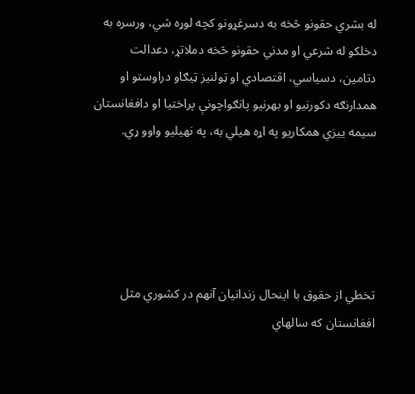له بشري حقونو څخه به دسرغړونو کچه لوړه شي، ورسره به دخلکو له شرعي او مدني حقونو څخه دملاتړ، دعدالت دتامين، دسياسي، اقتصادي او ټولنيز ټيګاو دراوستو او همدارنګه دکورنيو او بهرنيو پانګواچونې پراختيا او دافغانستان سيمه ييزي همکاريو په اړه هيلي به، په نهيليو واوو ړي.





تخطي از حقوق با اينحال زندانيان آنهم در کشوري مثل افغانستان که سالهاي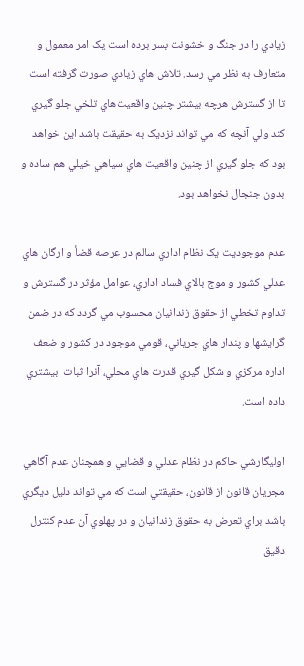زيادي را در جنگ و خشونت بسر برده است يک امر معمول و متعارف به نظر مي رسد. تلاش هاي زيادي صورت گرفته است تا از گسترش هرچه بيشتر چنين واقعيت‌هاي تلخي جلو گيري كند ولي آنچه که مي تواند نزديک به حقيقت باشد اين خواهد بود که جلو گيري از چنين واقعيت هاي سياهي خيلي هم ساده و بدون جنجال نخواهد بود.

عدم موجوديت يک نظام اداري سالم در عرصه قضأ و ارگان هاي عدلي کشور و موج بالاي فساد اداري، عوامل مؤثر در گسترش و تداوم تخطي از حقوق زندانيان محسوب مي گردد که در ضمن گرايشها و پندار هاي جرياني، قومي موجود در کشور و ضعف اداره مرکزي و شکل گيري قدرت هاي محلي، آنرا ثبات  بيشتري داده است.

اوليگارشي حاکم در نظام عدلي و قضايي و همچنان عدم آگاهي مجريان قانون از قانون، حقيقتي است که مي تواند دليل ديگري باشد براي تعرض به حقوق زندانيان و در پهلوي آن عدم کنترل دقيق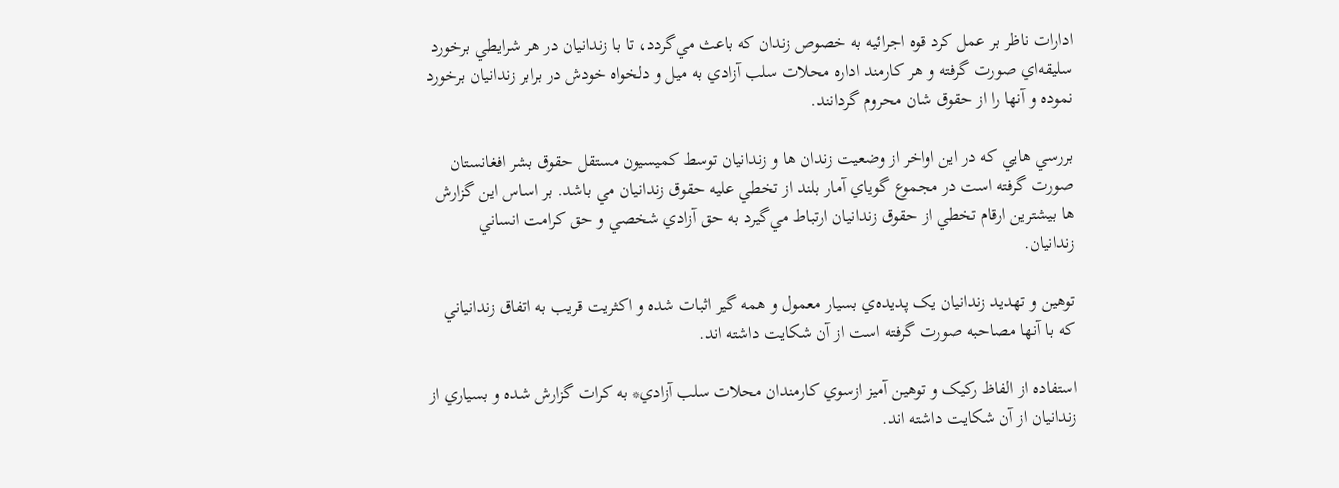ادارات ناظر بر عمل کرد قوه اجرائيه به خصوص زندان كه باعث مي‌گردد، تا با زندانيان در هر شرايطي برخورد سليقه‌اي صورت گرفته و هر کارمند اداره محلات سلب آزادي به ميل و دلخواه خودش در برابر زندانيان برخورد نموده و آنها را از حقوق شان محروم گردانند.

بررسي هايي که در اين اواخر از وضعيت زندان ها و زندانيان توسط کميسيون مستقل حقوق بشر افغانستان صورت گرفته است در مجموع گوياي آمار بلند از تخطي عليه حقوق زندانيان مي باشد. بر اساس اين گزارش ها بيشترين ارقام تخطي از حقوق زندانيان ارتباط مي‌گيرد به حق آزادي شخصي و حق کرامت انساني زندانيان.

توهين و تهديد زندانيان يک پديده‌ي بسيار معمول و همه گير اثبات شده و اکثريت قريب به اتفاق زندانياني که با آنها مصاحبه صورت گرفته است از آن شکايت داشته اند.

استفاده از الفاظ رکيک و توهين آميز ازسوي کارمندان محلات سلب آزادي* به کرات گزارش شده و بسياري از زندانيان از آن شکايت داشته اند.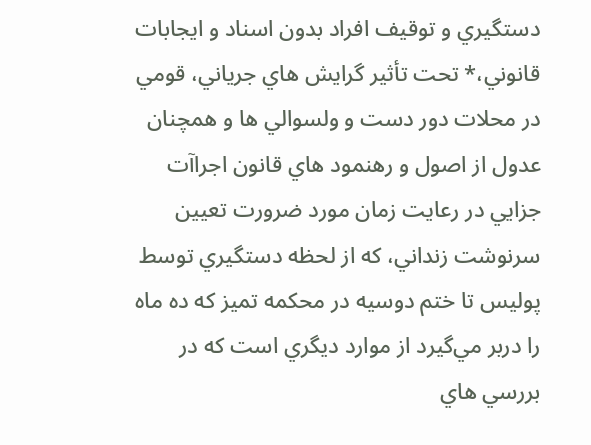دستگيري و توقيف افراد بدون اسناد و ايجابات قانوني،* تحت تأثير گرايش هاي جرياني، قومي در محلات دور دست و ولسوالي ها و همچنان عدول از اصول و رهنمود هاي قانون اجراآت جزايي در رعايت زمان مورد ضرورت تعيين سرنوشت زنداني، که از لحظه دستگيري توسط پوليس تا ختم دوسيه در محکمه تميز که ده ماه را دربر مي‌گيرد از موارد ديگري است که در بررسي هاي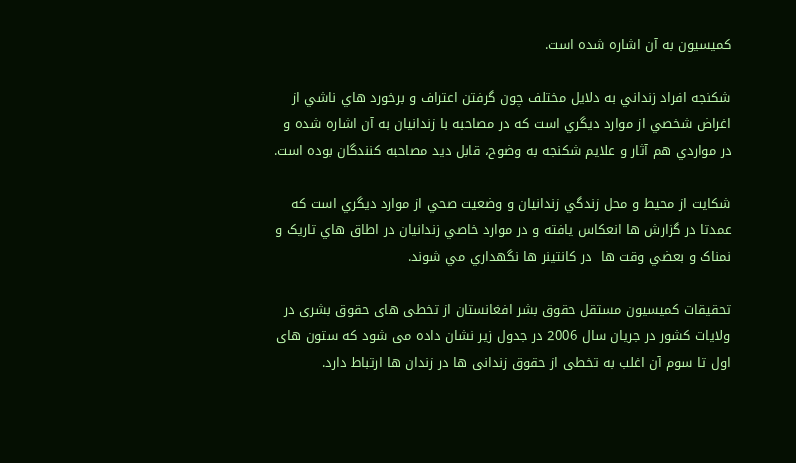کميسيون به آن اشاره شده است.

شکنجه افراد زنداني به دلايل مختلف چون گرفتن اعتراف و برخورد هاي ناشي از اغراض شخصي از موارد ديگري است که در مصاحبه با زندانيان به آن اشاره شده و در مواردي هم آثار و علايم شکنجه به وضوح، قابل ديد مصاحبه کنندگان بوده است.

شکايت از محيط و محل زندگي زندانيان و وضعيت صحي از موارد ديگري است که عمدتا در گزارش ها انعکاس يافته و در موارد خاصي زندانيان در اطاق هاي تاريک و نمناک و بعضي وقت ها  در کانتينر ها نگهداري مي شوند.

تحقیقات کمیسیون مستقل حقوق بشر افغانستان از تخطی های حقوق بشری در ولایات کشور در جریان سال 2006 در جدول زیر نشان داده می شود که ستون های اول تا سوم آن اغلب به تخطی از حقوق زندانی ها در زندان ها ارتباط دارد.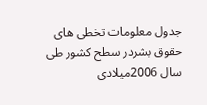جدول معلومات تخطی های حقوق بشردر سطح کشور طی سال 2006ميلادی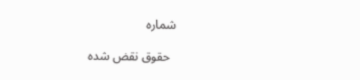شماره

  حقوق نقض شده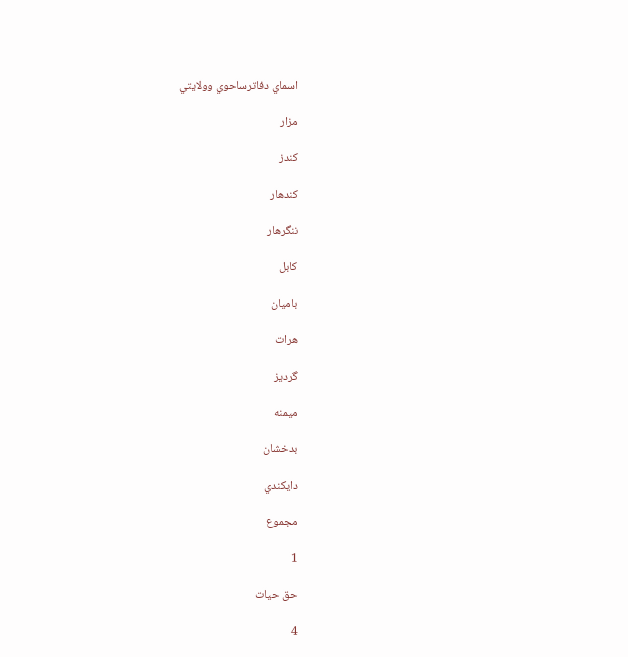اسماي دفاترساحوي وولايتي

مزار

کندز

کندهار

ننگرهار

کابل

باميان

هرات

گرديز

ميمنه

بدخشان

دايکندي

مجموع

1

حق حيات

4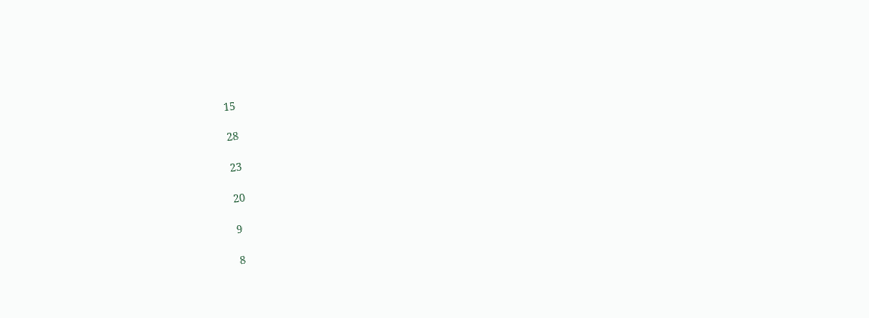15

28

23

20

9

8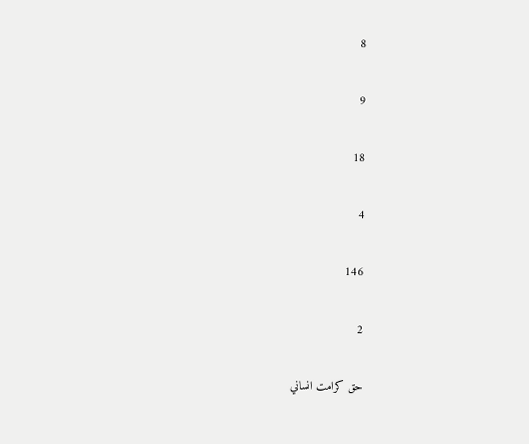8

9

18

4

146

2

حق کرامت انساني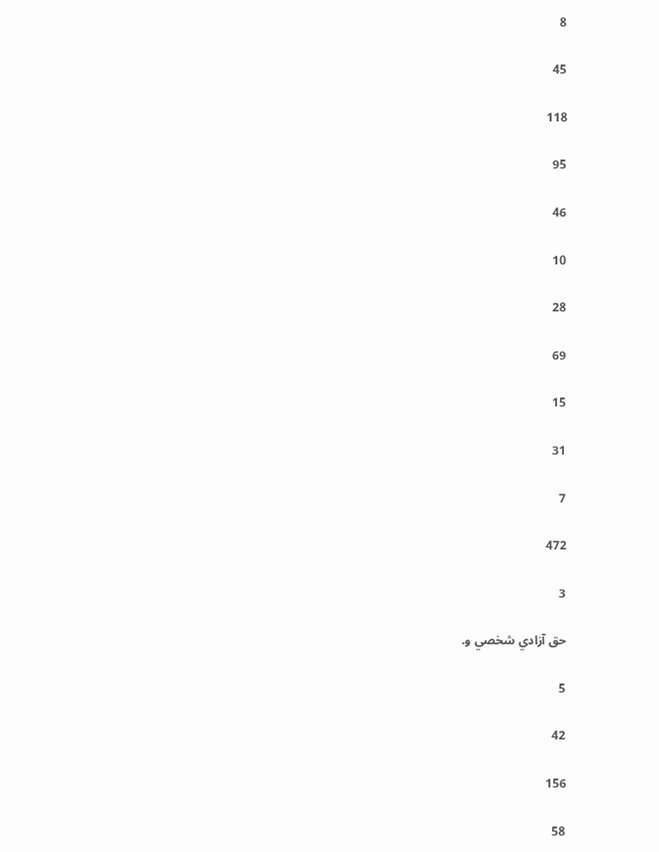8

45

118

95

46

10

28

69

15

31

7

472

3

حق آزادي شخصي و.

5

42

156

58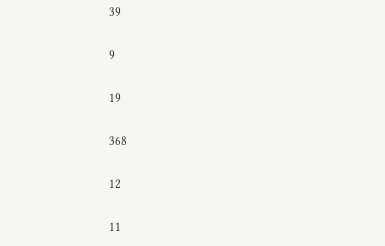39

9

19

368

12

11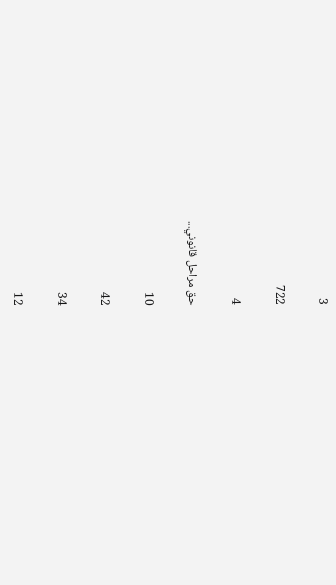3

722

4

حق مراحل قانوني...

10

42

34

12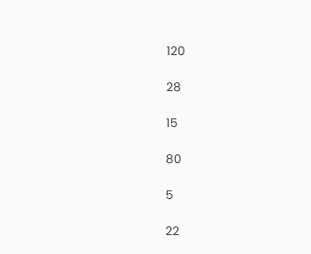120

28

15

80

5

22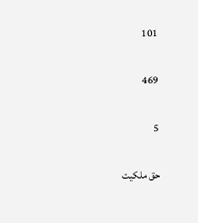101

469

5

حق ملکيت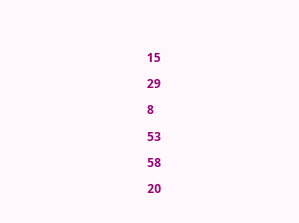15

29

8

53

58

20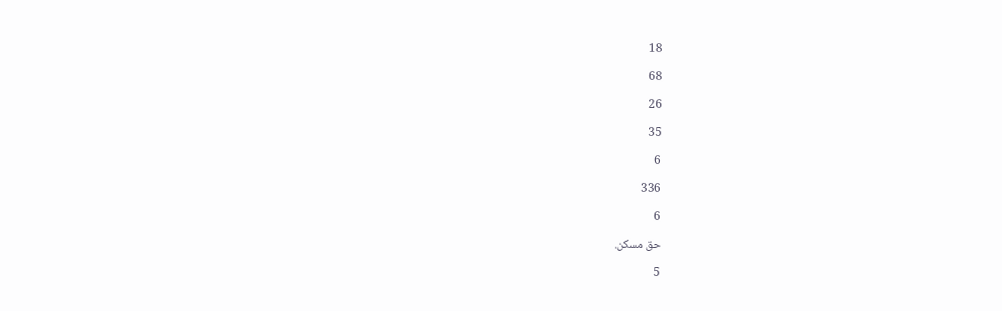18

68

26

35

6

336

6

حق مسکن.

5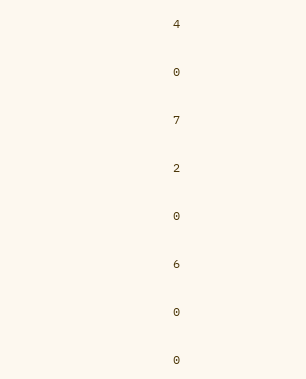4

0

7

2

0

6

0

0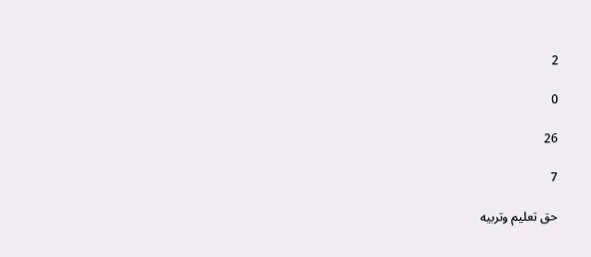2

0

26

7

حق تعليم وتربيه